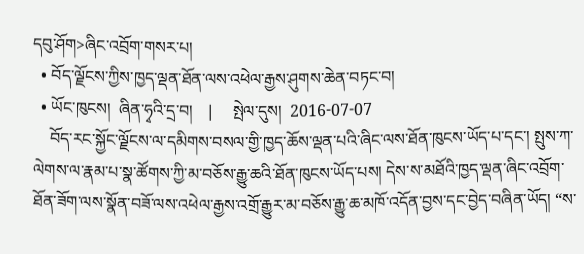དབུ་ཤོག>ཞིང་འབྲོག་གསར་པ།
  • བོད་ལྗོངས་ཀྱིས་ཁྱད་ལྡན་ཐོན་ལས་འཕེལ་རྒྱས་ཤུགས་ཆེན་བཏང་བ།
  • ཡོང་ཁུངས།  ཞིན་ཧྭའི་དྲ་བ།    |     སྤེལ་དུས།  2016-07-07
    བོད་རང་སྐྱོང་ལྗོངས་ལ་དམིགས་བསལ་གྱི་ཁྱད་ཆོས་ལྡན་པའི་ཞིང་ལས་ཐོན་ཁུངས་ཡོད་པ་དང་། སྤུས་ཀ་ལེགས་ལ་རྣམ་པ་སྣ་ཚོགས་ཀྱི་མ་བཅོས་རྒྱུ་ཆའི་ཐོན་ཁུངས་ཡོད་པས། དེས་ས་མཐོའི་ཁྱད་ལྡན་ཞིང་འབྲོག་ཐོན་ཟོག་ལས་སྣོན་བཟོ་ལས་འཕེལ་རྒྱས་འགྲོ་རྒྱུར་མ་བཅོས་རྒྱུ་ཆ་མཁོ་འདོན་བྱས་དང་བྱེད་བཞིན་ཡོད། “ས་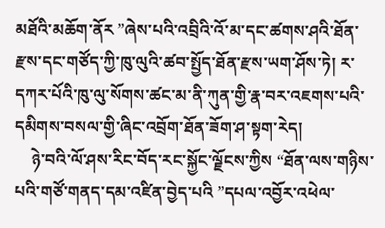མཐོའི་མཆོག་ནོར ”ཞེས་པའི་འབྲིའི་འོ་མ་དང་ཚགས་ཤའི་ཐོན་རྫས་དང་གཙོད་ཀྱི་ཁུ་ལུའི་ཚབ་སྤྱོད་ཐོན་རྫས་ཡག་ཤོས་ཏེ། ར་དཀར་པོའི་ཁུ་ལུ་སོགས་ཚང་མ་ནི་ཀུན་གྱི་རྣ་བར་འཇགས་པའི་དམིགས་བསལ་གྱི་ཞིང་འབྲོག་ཐོན་ཟོག་ཤ་སྟག་རེད།
    ཉེ་བའི་ལོ་ཤས་རིང་བོད་རང་སྐྱོང་ལྗོངས་ཀྱིས “ཐོན་ལས་གཉིས་པའི་གཙོ་གནད་དམ་འཛིན་བྱེད་པའི ”དཔལ་འབྱོར་འཕེལ་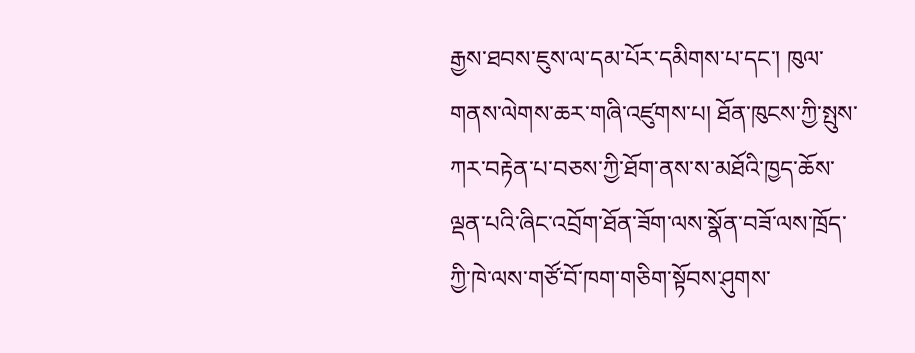རྒྱས་ཐབས་ཇུས་ལ་དམ་པོར་དམིགས་པ་དང་། ཁུལ་གནས་ལེགས་ཆར་གཞི་འཛུགས་པ། ཐོན་ཁུངས་ཀྱི་སྤུས་ཀར་བརྟེན་པ་བཅས་ཀྱི་ཐོག་ནས་ས་མཐོའི་ཁྱད་ཆོས་ལྡན་པའི་ཞིང་འབྲོག་ཐོན་ཟོག་ལས་སྣོན་བཟོ་ལས་ཁྲོད་ཀྱི་ཁེ་ལས་གཙོ་བོ་ཁག་གཅིག་སྟོབས་ཤུགས་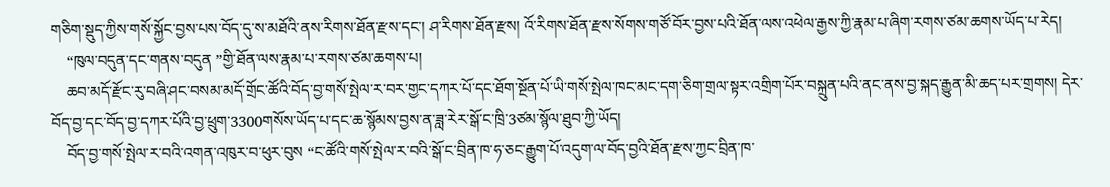གཅིག་སྡུད་ཀྱིས་གསོ་སྐྱོང་བྱས་པས་བོད་དུ་ས་མཐོའི་ནས་རིགས་ཐོན་རྫས་དང་། ཤ་རིགས་ཐོན་རྫས། འོ་རིགས་ཐོན་རྫས་སོགས་གཙོ་བོར་བྱས་པའི་ཐོན་ལས་འཕེལ་རྒྱས་ཀྱི་རྣམ་པ་ཞིག་རགས་ཙམ་ཆགས་ཡོད་པ་རེད།
    “ཁུལ་བདུན་དང་གནས་བདུན ”གྱི་ཐོན་ལས་རྣམ་པ་རགས་ཙམ་ཆགས་པ།
    ཆབ་མདོ་རྫོང་རུ་བཞི་ཤང་བསམ་མདོ་གྲོང་ཚོའི་བོད་བྱ་གསོ་སྤེལ་ར་བར་གྱང་དཀར་པོ་དང་ཐོག་སྔོན་པོ་ཡི་གསོ་སྤེལ་ཁང་མང་དག་ཅིག་གྲལ་སྟར་འགྲིག་པོར་བསྐྲུན་པའི་ནང་ནས་བྱ་སྐད་རྒྱུན་མི་ཆད་པར་གྲགས། དེར་བོད་བྱ་དང་བོད་བྱ་དཀར་པོའི་བྱ་ཕྲུག་3300གསོས་ཡོད་པ་དང་ཆ་སྙོམས་བྱས་ན་ཟླ་རེར་སྒོ་ང་ཁྲི་3ཙམ་སྙོལ་ཐུབ་ཀྱི་ཡོད།
    བོད་བྱ་གསོ་སྤེལ་ར་བའི་འགན་འཁུར་བ་ཕུར་བུས “ང་ཚོའི་གསོ་སྤེལ་ར་བའི་སྒོ་ང་བྲིན་ཁ་ཧ་ཅང་རྒྱུག་པོ་འདུག་ལ་བོད་བྱའི་ཐོན་རྫས་ཀྱང་བྲིན་ཁ་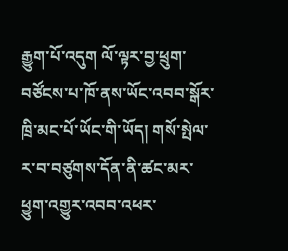རྒྱུག་པོ་འདུག ལོ་ལྟར་བྱ་ཕྲུག་བཙོངས་པ་ཁོ་ནས་ཡོང་འབབ་སྒོར་ཁྲི་མང་པོ་ཡོང་གི་ཡོད། གསོ་སྤེལ་ར་བ་བཙུགས་དོན་ནི་ཚང་མར་ཕྱུག་འགྱུར་འབབ་འཕར་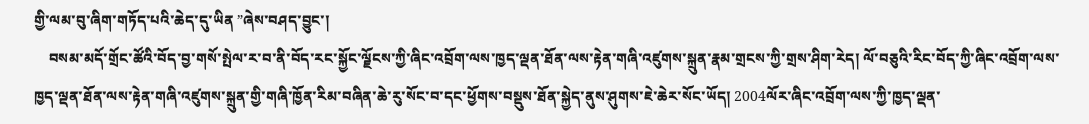གྱི་ལམ་བུ་ཞིག་གཏོད་པའི་ཆེད་དུ་ཡིན ”ཞེས་བཤད་བྱུང་།
    བསམ་མདོ་གྲོང་ཚོའི་བོད་བྱ་གསོ་སྤེལ་ར་བ་ནི་བོད་རང་སྐྱོང་ལྗོངས་ཀྱི་ཞིང་འབྲོག་ལས་ཁྱད་ལྡན་ཐོན་ལས་རྟེན་གཞི་འཛུགས་སྐྲུན་རྣམ་གྲངས་ཀྱི་གྲས་ཤིག་རེད། ལོ་བཅུའི་རིང་བོད་ཀྱི་ཞིང་འབྲོག་ལས་ཁྱད་ལྡན་ཐོན་ལས་རྟེན་གཞི་འཛུགས་སྐྲུན་གྱི་གཞི་ཁྱོན་རིམ་བཞིན་ཆེ་རུ་སོང་བ་དང་ཕྱོགས་བསྡུས་ཐོན་སྐྱེད་ནུས་ཤུགས་ཇེ་ཆེར་སོང་ཡོད། 2004ལོར་ཞིང་འབྲོག་ལས་ཀྱི་ཁྱད་ལྡན་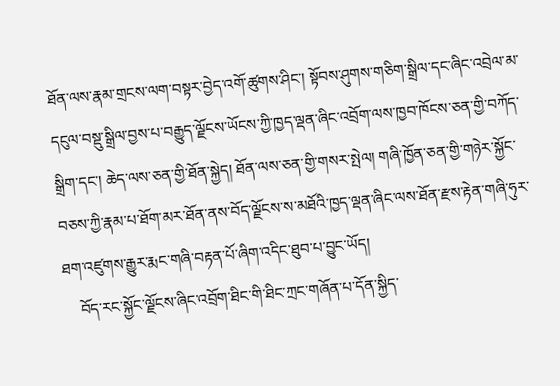ཐོན་ལས་རྣམ་གྲངས་ལག་བསྟར་བྱེད་འགོ་ཚུགས་ཤིང་། སྟོབས་ཤུགས་གཅིག་སྒྲིལ་དང་ཞིང་འབྲེལ་མ་དངུལ་བསྡུ་སྒྲིལ་བྱས་པ་བརྒྱུད་ལྗོངས་ཡོངས་ཀྱི་ཁྱད་ལྡན་ཞིང་འབྲོག་ལས་ཁྱབ་ཁོངས་ཅན་གྱི་བཀོད་སྒྲིག་དང་། ཆེད་ལས་ཅན་གྱི་ཐོན་སྐྱེད། ཐོན་ལས་ཅན་གྱི་གསར་སྤེལ། གཞི་ཁྱོན་ཅན་གྱི་གཉེར་སྐྱོང་བཅས་ཀྱི་རྣམ་པ་ཐོག་མར་ཐོན་ནས་བོད་ལྗོངས་ས་མཐོའི་ཁྱད་ལྡན་ཞིང་ལས་ཐོན་རྫས་རྟེན་གཞི་ཧུར་ཐག་འཛུགས་རྒྱུར་རྨང་གཞི་བརྟན་པོ་ཞིག་འདིང་ཐུབ་པ་བྱུང་ཡོད།
    བོད་རང་སྐྱོང་ལྗོངས་ཞིང་འབྲོག་ཐིང་གི་ཐིང་ཀྲང་གཞོན་པ་དོན་སྐྱིད་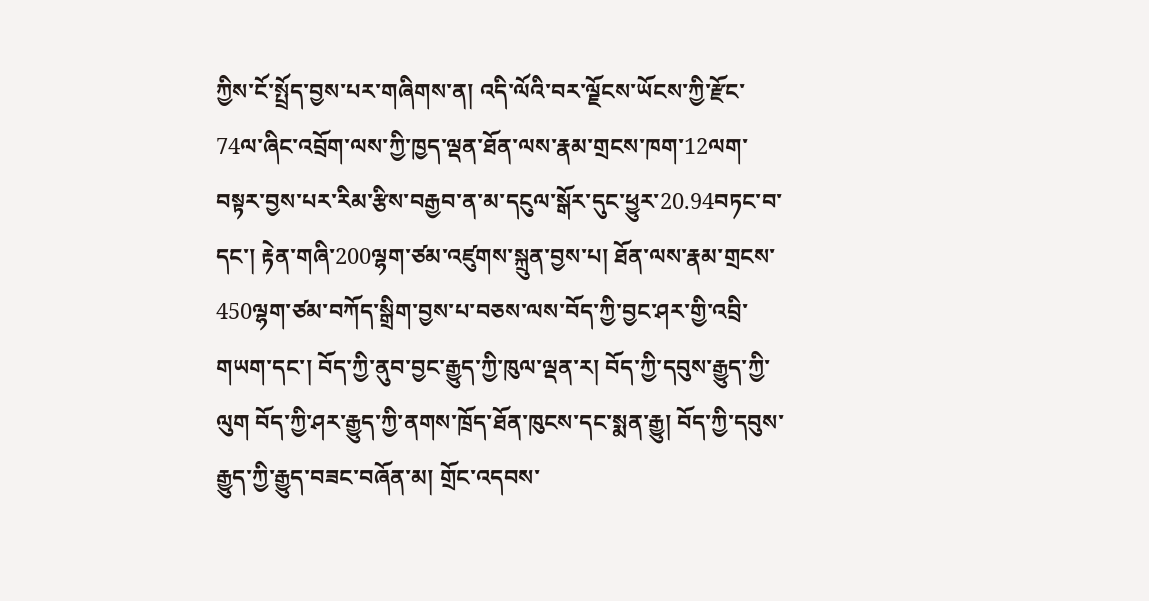ཀྱིས་ངོ་སྤྲོད་བྱས་པར་གཞིགས་ན། འདི་ལོའི་བར་ལྗོངས་ཡོངས་ཀྱི་རྫོང་74ལ་ཞིང་འབྲོག་ལས་ཀྱི་ཁྱད་ལྡན་ཐོན་ལས་རྣམ་གྲངས་ཁག་12ལག་བསྟར་བྱས་པར་རིམ་རྩིས་བརྒྱབ་ན་མ་དངུལ་སྒོར་དུང་ཕྱུར་20.94བཏང་བ་དང་། རྟེན་གཞི་200ལྷག་ཙམ་འཛུགས་སྐྲུན་བྱས་པ། ཐོན་ལས་རྣམ་གྲངས་450ལྷག་ཙམ་བཀོད་སྒྲིག་བྱས་པ་བཅས་ལས་བོད་ཀྱི་བྱང་ཤར་གྱི་འབྲི་གཡག་དང་། བོད་ཀྱི་ནུབ་བྱང་རྒྱུད་ཀྱི་ཁུལ་ལྡན་ར། བོད་ཀྱི་དབུས་རྒྱུད་ཀྱི་ལུག བོད་ཀྱི་ཤར་རྒྱུད་ཀྱི་ནགས་ཁྲོད་ཐོན་ཁུངས་དང་སྨན་རྒྱུ། བོད་ཀྱི་དབུས་རྒྱུད་ཀྱི་རྒྱུད་བཟང་བཞོན་མ། གྲོང་འདབས་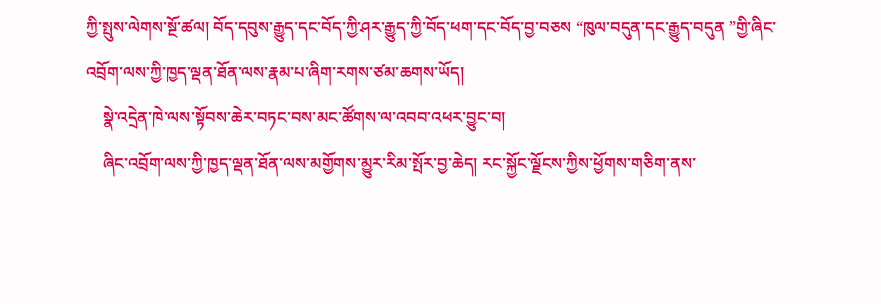ཀྱི་སྤུས་ལེགས་སྔོ་ཚལ། བོད་དབུས་རྒྱུད་དང་བོད་ཀྱི་ཤར་རྒྱུད་ཀྱི་བོད་ཕག་དང་བོད་བྱ་བཅས “ཁུལ་བདུན་དང་རྒྱུད་བདུན ”གྱི་ཞིང་འབྲོག་ལས་ཀྱི་ཁྱད་ལྡན་ཐོན་ལས་རྣམ་པ་ཞིག་རགས་ཙམ་ཆགས་ཡོད།
    སྣེ་འདྲེན་ཁེ་ལས་སྟོབས་ཆེར་བཏང་བས་མང་ཚོགས་ལ་འབབ་འཕར་བྱུང་བ།
    ཞིང་འབྲོག་ལས་ཀྱི་ཁྱད་ལྡན་ཐོན་ལས་མགྱོགས་མྱུར་རིམ་སྤོར་བྱ་ཆེད། རང་སྐྱོང་ལྗོངས་ཀྱིས་ཕྱོགས་གཅིག་ནས་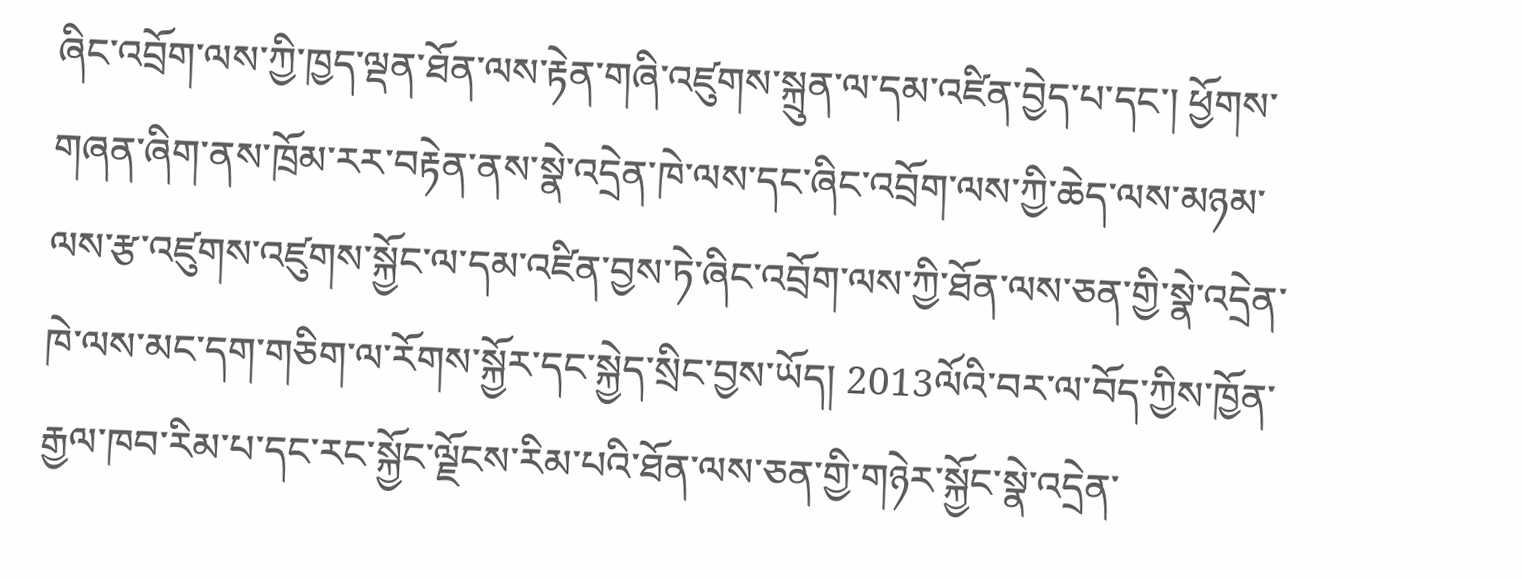ཞིང་འབྲོག་ལས་ཀྱི་ཁྱད་ལྡན་ཐོན་ལས་རྟེན་གཞི་འཛུགས་སྐྲུན་ལ་དམ་འཛིན་བྱེད་པ་དང་། ཕྱོགས་གཞན་ཞིག་ནས་ཁྲོམ་རར་བརྟེན་ནས་སྣེ་འདྲེན་ཁེ་ལས་དང་ཞིང་འབྲོག་ལས་ཀྱི་ཆེད་ལས་མཉམ་ལས་རྩ་འཛུགས་འཛུགས་སྐྱོང་ལ་དམ་འཛིན་བྱས་ཏེ་ཞིང་འབྲོག་ལས་ཀྱི་ཐོན་ལས་ཅན་གྱི་སྣེ་འདྲེན་ཁེ་ལས་མང་དག་གཅིག་ལ་རོགས་སྐྱོར་དང་སྐྱེད་སྲིང་བྱས་ཡོད། 2013ལོའི་བར་ལ་བོད་ཀྱིས་ཁྱོན་རྒྱལ་ཁབ་རིམ་པ་དང་རང་སྐྱོང་ལྗོངས་རིམ་པའི་ཐོན་ལས་ཅན་གྱི་གཉེར་སྐྱོང་སྣེ་འདྲེན་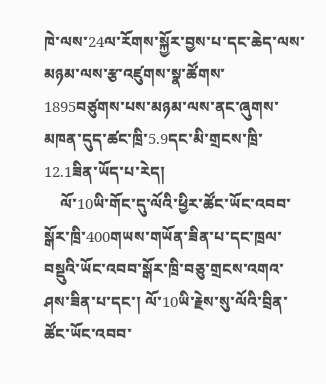ཁེ་ལས་24ལ་རོགས་སྐྱོར་བྱས་པ་དང་ཆེད་ལས་མཉམ་ལས་རྩ་འཛུགས་སྣ་ཚོགས་1895བཙུགས་པས་མཉམ་ལས་ནང་ཞུགས་མཁན་དུད་ཚང་ཁྲི་5.9དང་མི་གྲངས་ཁྲི་12.1ཟིན་ཡོད་པ་རེད།
    ལོ་10ཡི་གོང་དུ་ལོའི་ཕྱིར་ཚོང་ཡོང་འབབ་སྒོར་ཁྲི་400གཡས་གཡོན་ཟིན་པ་དང་ཁྲལ་བསྡུའི་ཡོང་འབབ་སྒོར་ཁྲི་བཅུ་གྲངས་འགའ་ཤས་ཟིན་པ་དང་། ལོ་10ཡི་རྗེས་སུ་ལོའི་བྲིན་ཚོང་ཡོང་འབབ་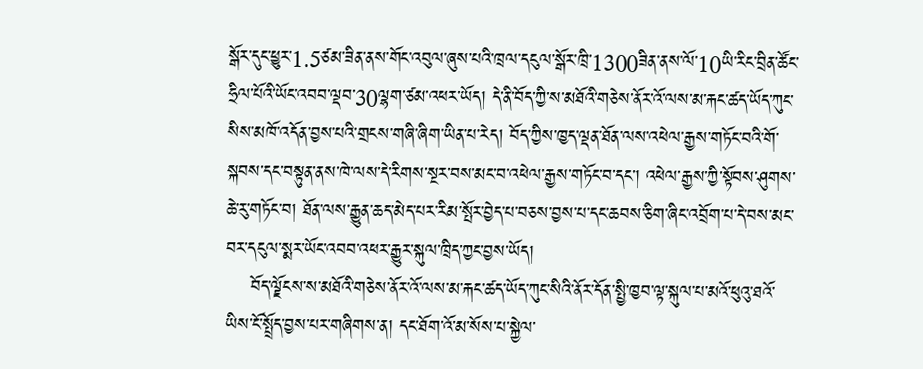སྒོར་དུང་ཕྱུར་1.5ཙམ་ཟིན་ནས་གོང་འབུལ་ཞུས་པའི་ཁྲལ་དངུལ་སྒོར་ཁྲི་1300ཟིན་ནས་ལོ་10ཡི་རིང་བྲིན་ཚོང་ཧྲིལ་པོའི་ཡོང་འབབ་ལྡབ་30ལྷག་ཙམ་འཕར་ཡོད། དེ་ནི་བོད་ཀྱི་ས་མཐོའི་གཅེས་ནོར་འོ་ལས་མ་རྐང་ཚད་ཡོད་ཀུང་སིས་མཁོ་འདོན་བྱས་པའི་གྲངས་གཞི་ཞིག་ཡིན་པ་རེད། བོད་ཀྱིས་ཁྱད་ལྡན་ཐོན་ལས་འཕེལ་རྒྱས་གཏོང་བའི་གོ་སྐབས་དང་བསྟུན་ནས་ཁེ་ལས་དེ་རིགས་སྔར་བས་མང་བ་འཕེལ་རྒྱས་གཏོང་བ་དང་། འཕེལ་རྒྱས་ཀྱི་སྟོབས་ཤུགས་ཆེ་རུ་གཏོང་བ། ཐོན་ལས་རྒྱུན་ཆད་མེད་པར་རིམ་སྤོར་བྱེད་པ་བཅས་བྱས་པ་དང་ཆབས་ཅིག་ཞིང་འབྲོག་པ་དེ་བས་མང་བར་དངུལ་སྨར་ཡོང་འབབ་འཕར་རྒྱུར་སྐུལ་ཁྲིད་ཀྱང་བྱས་ཡོད།
    བོད་ལྗོངས་ས་མཐོའི་གཅེས་ནོར་འོ་ལས་མ་རྐང་ཚད་ཡོད་ཀུང་སིའི་ནོར་དོན་སྤྱི་ཁྱབ་ལྟ་སྐུལ་པ་མའོ་ཕུའུ་ཐའོ་ཡིས་ངོ་སྤྲོད་བྱས་པར་གཞིགས་ན། དང་ཐོག་འོ་མ་སོས་པ་སྐྱེལ་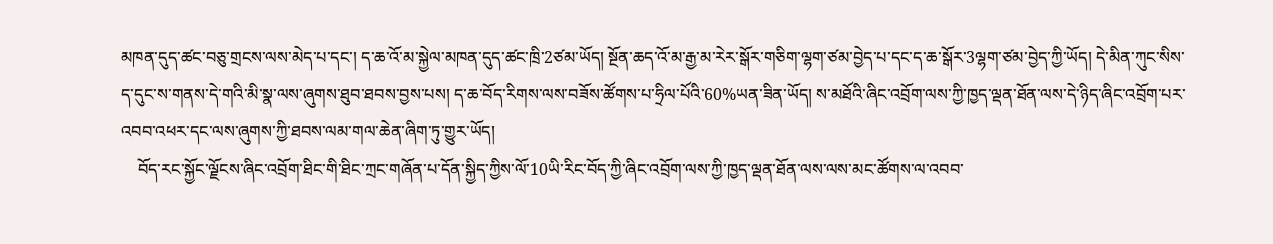མཁན་དུད་ཚང་བཅུ་གྲངས་ལས་མེད་པ་དང་། ད་ཆ་འོ་མ་སྐྱེལ་མཁན་དུད་ཚང་ཁྲི་2ཙམ་ཡོད། སྔོན་ཆད་འོ་མ་རྒྱ་མ་རེར་སྒོར་གཅིག་ལྷག་ཙམ་བྱེད་པ་དང་ད་ཆ་སྒོར་3ལྷག་ཙམ་བྱེད་ཀྱི་ཡོད། དེ་མིན་ཀུང་སིས་ད་དུང་ས་གནས་དེ་གའི་མི་སྣ་ལས་ཞུགས་ཐུབ་ཐབས་བྱས་པས། ད་ཆ་བོད་རིགས་ལས་བཟོས་ཚོགས་པ་ཧྲིལ་པོའི་60%ཡན་ཟིན་ཡོད། ས་མཐོའི་ཞིང་འབྲོག་ལས་ཀྱི་ཁྱད་ལྡན་ཐོན་ལས་དེ་ཉིད་ཞིང་འབྲོག་པར་འབབ་འཕར་དང་ལས་ཞུགས་ཀྱི་ཐབས་ལམ་གལ་ཆེན་ཞིག་ཏུ་གྱུར་ཡོད།
    བོད་རང་སྐྱོང་ལྗོངས་ཞིང་འབྲོག་ཐིང་གི་ཐིང་ཀྲང་གཞོན་པ་དོན་སྐྱིད་ཀྱིས་ལོ་10ཡི་རིང་བོད་ཀྱི་ཞིང་འབྲོག་ལས་ཀྱི་ཁྱད་ལྡན་ཐོན་ལས་ལས་མང་ཚོགས་ལ་འབབ་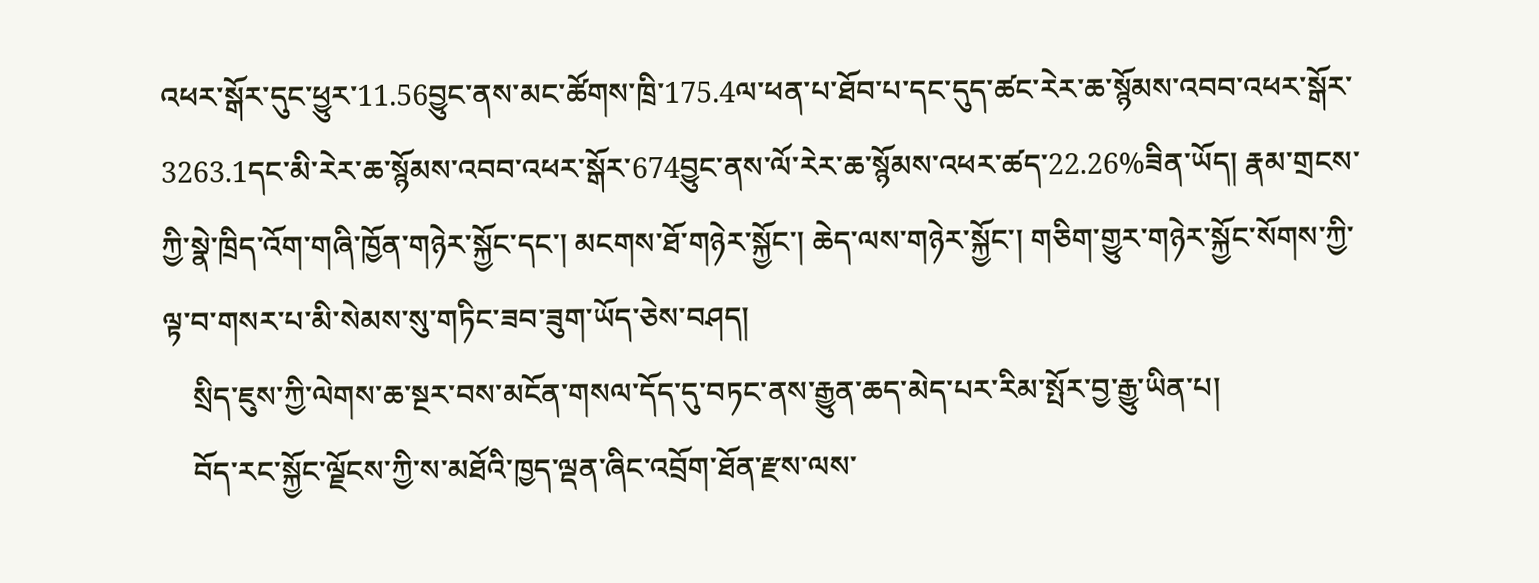འཕར་སྒོར་དུང་ཕྱུར་11.56བྱུང་ནས་མང་ཚོགས་ཁྲི་175.4ལ་ཕན་པ་ཐོབ་པ་དང་དུད་ཚང་རེར་ཆ་སྙོམས་འབབ་འཕར་སྒོར་3263.1དང་མི་རེར་ཆ་སྙོམས་འབབ་འཕར་སྒོར་674བྱུང་ནས་ལོ་རེར་ཆ་སྙོམས་འཕར་ཚད་22.26%ཟིན་ཡོད། རྣམ་གྲངས་ཀྱི་སྣེ་ཁྲིད་འོག་གཞི་ཁྱོན་གཉེར་སྐྱོང་དང་། མངགས་ཐོ་གཉེར་སྐྱོང་། ཆེད་ལས་གཉེར་སྐྱོང་། གཅིག་གྱུར་གཉེར་སྐྱོང་སོགས་ཀྱི་ལྟ་བ་གསར་པ་མི་སེམས་སུ་གཏིང་ཟབ་ཟུག་ཡོད་ཅེས་བཤད།
    སྲིད་ཇུས་ཀྱི་ལེགས་ཆ་སྔར་བས་མངོན་གསལ་དོད་དུ་བཏང་ནས་རྒྱུན་ཆད་མེད་པར་རིམ་སྤོར་བྱ་རྒྱུ་ཡིན་པ།
    བོད་རང་སྐྱོང་ལྗོངས་ཀྱི་ས་མཐོའི་ཁྱད་ལྡན་ཞིང་འབྲོག་ཐོན་རྫས་ལས་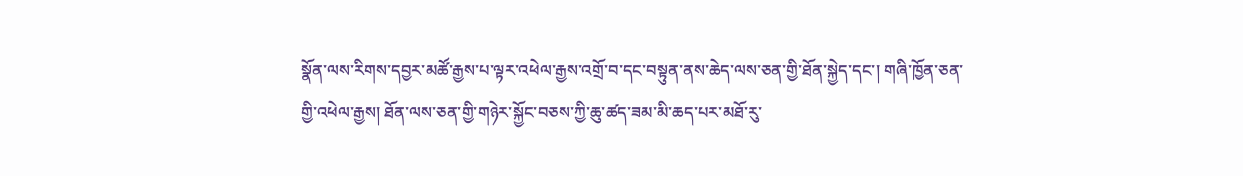སྣོན་ལས་རིགས་དབྱར་མཚོ་རྒྱས་པ་ལྟར་འཕེལ་རྒྱས་འགྲོ་བ་དང་བསྟུན་ནས་ཆེད་ལས་ཅན་གྱི་ཐོན་སྐྱེད་དང་། གཞི་ཁྱོན་ཅན་གྱི་འཕེལ་རྒྱས། ཐོན་ལས་ཅན་གྱི་གཉེར་སྐྱོང་བཅས་ཀྱི་ཆུ་ཚད་ཟམ་མི་ཆད་པར་མཐོ་རུ་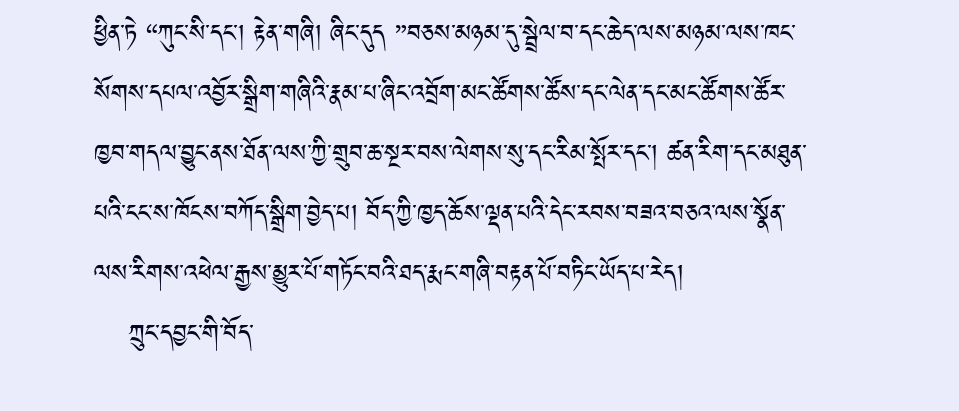ཕྱིན་ཏེ “ཀུང་སི་དང་། རྟེན་གཞི། ཞིང་དུད ”བཅས་མཉམ་དུ་སྦྲེལ་བ་དང་ཆེད་ལས་མཉམ་ལས་ཁང་སོགས་དཔལ་འབྱོར་སྒྲིག་གཞིའི་རྣམ་པ་ཞིང་འབྲོག་མང་ཚོགས་ཚོས་དང་ལེན་དང་མང་ཚོགས་ཚོར་ཁྱབ་གདལ་བྱུང་ནས་ཐོན་ལས་ཀྱི་གྲུབ་ཆ་སྔར་བས་ལེགས་སུ་དང་རིམ་སྤོར་དང་། ཚན་རིག་དང་མཐུན་པའི་ངང་ས་ཁོངས་བཀོད་སྒྲིག་བྱེད་པ། བོད་ཀྱི་ཁྱད་ཆོས་ལྡན་པའི་དེང་རབས་བཟའ་བཅའ་ལས་སྣོན་ལས་རིགས་འཕེལ་རྒྱས་མྱུར་པོ་གཏོང་བའི་ཐད་རྨང་གཞི་བརྟན་པོ་བཏིང་ཡོད་པ་རེད།
    ཀྲུང་དབྱང་གི་བོད་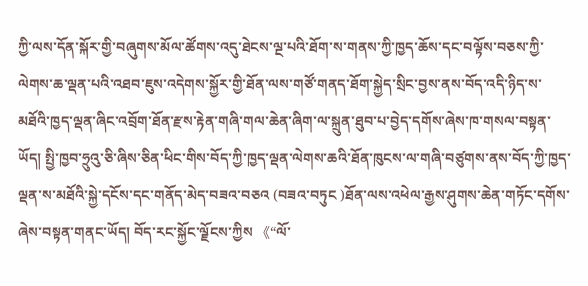ཀྱི་ལས་དོན་སྐོར་གྱི་བཞུགས་མོལ་ཚོགས་འདུ་ཐེངས་ལྔ་པའི་ཐོག་ས་གནས་ཀྱི་ཁྱད་ཆོས་དང་བལྟོས་བཅས་ཀྱི་ལེགས་ཆ་ལྡན་པའི་འཐབ་ཇུས་འདེགས་སྐྱོར་གྱི་ཐོན་ལས་གཙོ་གནད་ཐོག་སྐྱེད་སྲིང་བྱས་ནས་བོད་འདི་ཉིད་ས་མཐོའི་ཁྱད་ལྡན་ཞིང་འབྲོག་ཐོན་རྫས་རྟེན་གཞི་གལ་ཆེན་ཞིག་ལ་སྐྲུན་ཐུབ་པ་བྱེད་དགོས་ཞེས་ཁ་གསལ་བསྟན་ཡོད། སྤྱི་ཁྱབ་ཧྲུའུ་ཅི་ཞིས་ཅིན་ཕིང་གིས་བོད་ཀྱི་ཁྱད་ལྡན་ལེགས་ཆའི་ཐོན་ཁུངས་ལ་གཞི་བཙུགས་ནས་བོད་ཀྱི་ཁྱད་ལྡན་ས་མཐོའི་སྐྱེ་དངོས་དང་གནོད་མེད་བཟའ་བཅའ (བཟའ་བཏུང )ཐོན་ལས་འཕེལ་རྒྱས་ཤུགས་ཆེན་གཏོང་དགོས་ཞེས་བསྟན་གནང་ཡོད། བོད་རང་སྐྱོང་ལྗོངས་ཀྱིས 《“ལོ་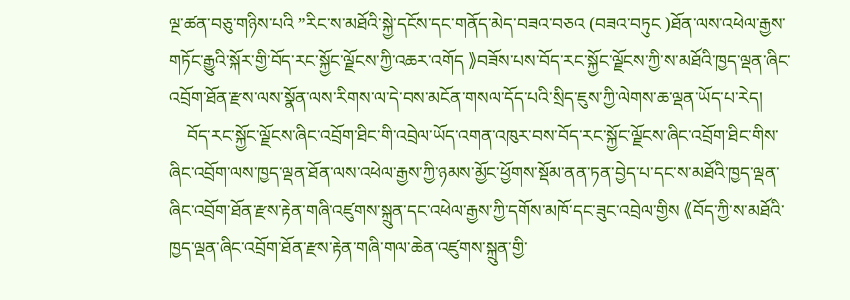ལྔ་ཚན་བཅུ་གཉིས་པའི ”རིང་ས་མཐོའི་སྐྱེ་དངོས་དང་གནོད་མེད་བཟའ་བཅའ (བཟའ་བཏུང )ཐོན་ལས་འཕེལ་རྒྱས་གཏོང་རྒྱུའི་སྐོར་གྱི་བོད་རང་སྐྱོང་ལྗོངས་ཀྱི་འཆར་འགོད 》བཟོས་པས་བོད་རང་སྐྱོང་ལྗོངས་ཀྱི་ས་མཐོའི་ཁྱད་ལྡན་ཞིང་འབྲོག་ཐོན་རྫས་ལས་སྣོན་ལས་རིགས་ལ་དེ་བས་མངོན་གསལ་དོད་པའི་སྲིད་ཇུས་ཀྱི་ལེགས་ཆ་ལྡན་ཡོད་པ་རེད།
    བོད་རང་སྐྱོང་ལྗོངས་ཞིང་འབྲོག་ཐིང་གི་འབྲེལ་ཡོད་འགན་འཁུར་བས་བོད་རང་སྐྱོང་ལྗོངས་ཞིང་འབྲོག་ཐིང་གིས་ཞིང་འབྲོག་ལས་ཁྱད་ལྡན་ཐོན་ལས་འཕེལ་རྒྱས་ཀྱི་ཉམས་མྱོང་ཕྱོགས་སྡོམ་ནན་ཏན་བྱེད་པ་དང་ས་མཐོའི་ཁྱད་ལྡན་ཞིང་འབྲོག་ཐོན་རྫས་རྟེན་གཞི་འཛུགས་སྐྲུན་དང་འཕེལ་རྒྱས་ཀྱི་དགོས་མཁོ་དང་ཟུང་འབྲེལ་གྱིས 《བོད་ཀྱི་ས་མཐོའི་ཁྱད་ལྡན་ཞིང་འབྲོག་ཐོན་རྫས་རྟེན་གཞི་གལ་ཆེན་འཛུགས་སྐྲུན་གྱི་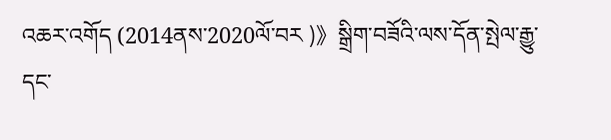འཆར་འགོད (2014ནས་2020ལོ་བར )》སྒྲིག་བཟོའི་ལས་དོན་སྤེལ་རྒྱུ་དང་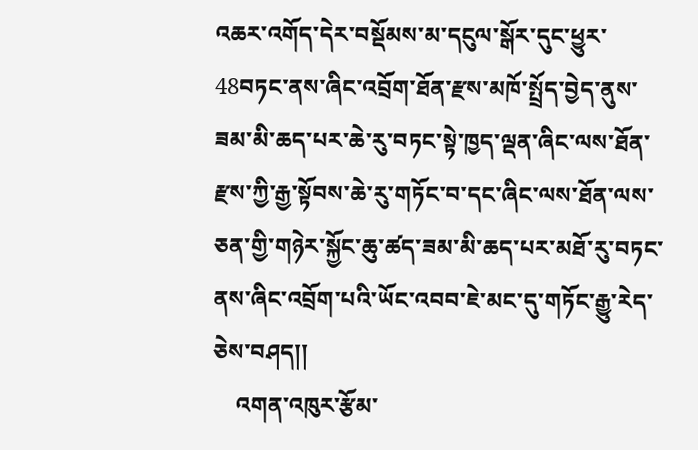འཆར་འགོད་དེར་བསྡོམས་མ་དངུལ་སྒོར་དུང་ཕྱུར་48བཏང་ནས་ཞིང་འབྲོག་ཐོན་རྫས་མཁོ་སྤྲོད་བྱེད་ནུས་ཟམ་མི་ཆད་པར་ཆེ་རུ་བཏང་སྟེ་ཁྱད་ལྡན་ཞིང་ལས་ཐོན་རྫས་ཀྱི་རྒྱ་སྟོབས་ཆེ་རུ་གཏོང་བ་དང་ཞིང་ལས་ཐོན་ལས་ཅན་གྱི་གཉེར་སྐྱོང་ཆུ་ཚད་ཟམ་མི་ཆད་པར་མཐོ་རུ་བཏང་ནས་ཞིང་འབྲོག་པའི་ཡོང་འབབ་ཇེ་མང་དུ་གཏོང་རྒྱུ་རེད་ཅེས་བཤད།།
    འགན་འཁུར་རྩོམ་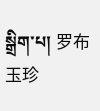སྒྲིག་པ། 罗布玉珍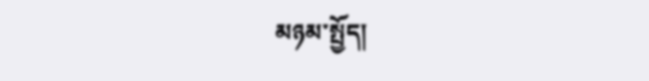མཉམ་སྤྱོད།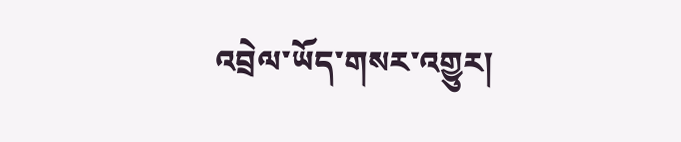འབྲེལ་ཡོད་གསར་འགྱུར།